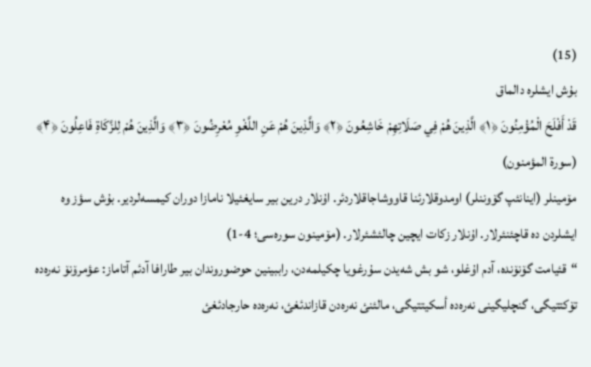(15)
بۇش ایشلرە دالماق
قَدْ أَفْلَحَ الْمُؤْمِنُونَ ﴿۱﴾ الَّذِينَ هُمْ فِي صَلَاتِهِمْ خَاشِعُونَ ﴿۲﴾ وَالَّذِينَ هُمْ عَنِ اللَّغْوِ مُعْرِضُونَ ﴿۳﴾ وَالَّذِينَ هُمْ لِلزَّكَاةِ فَاعِلُونَ ﴿۴﴾ (سورة المؤمنون)
مۆمینلر (اینانئپ گۆوننلر) اومدوقلارئنا قاووشاجاقلاردئر. اۇنلار درین بیر سایغئیلا نامازا دوران کیمسەلردیر. بۇش سؤز وە ایشلردن دە قاچئنئرلار. اۇنلار زکات ایچین چالئشئرلار. (مۆمینون سورەسی؛ 4-1)
“قئیامت گۆنۆندە، آدم اۇغلو، شو بش شەیدن سۇرغویا چکیلمەدن، راببینین حوضوروندان بیر طارافا آدئم آتاماز: عؤمرۆنۆ نەرەدە تۆکتتیگی، گنچلیگینی نەرەدە أسکیتتیگی، مالئنئ نەرەدن قازاندئغئ، نەرەدە حارجادئغئ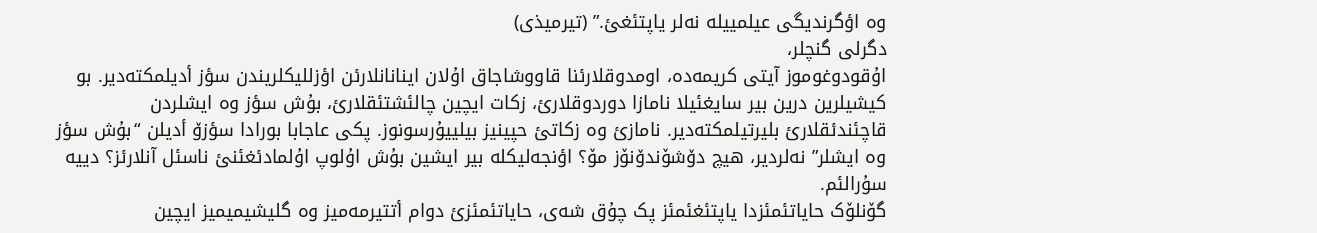وە اؤگرندیگی عیلمییلە نەلر یاپتئغئ.” (تیرمیذی)
دگرلی گنچلر،
اۇقودوغوموز آیتی کریمەدە، اومدوقلارئنا قاووشاجاق اۇلان اینانانلارئن اؤزللیکلریندن سؤز أدیلمکتەدیر. بو کیشیلرین درین بیر سایغئیلا نامازا دوردوقلارئ، زکات ایچین چالئشتئقلارئ، بۇش سؤز وە ایشلردن قاچئندئقلارئ بلیرتیلمکتەدیر. نامازئ وە زکاتئ حپینیز بیلییۇرسونوز. پکی عاجابا بورادا سؤزۆ أدیلن “بۇش سؤز وە ایشلر” نەلردیر، هیچ دۆشۆندۆنۆز مۆ؟ اؤنجەلیکلە بیر ایشین بۇش اۇلوپ اۇلمادئغئنئ ناسئل آنلارئز؟ دییە سۇرالئم.
گۆنلۆک حایاتئمئزدا یاپتئغئمئز پک چۇق شەی، حایاتئمئزئ دوام أتتیرمەمیز وە گلیشیمیمیز ایچین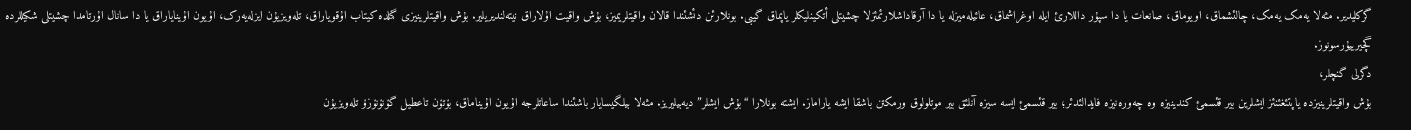گرکلیدیر. مثەلا یەمک یەمک، چالئشماق، اویوماق، صانعات یا دا سپۇر داللارئ ایلە اوغراشماق، عائیلەمیزلە یا دا آرقاداشلارئمئزلا چشیتلی أتکینلیکلر یاپماق گیبی. بونلارئن دئشئندا قالان واقیتلریمیز، بۇش واقیت اۇلاراق نیتەلندیریلیر. بۇش واقیتلرینیزی گنلدە کیتاب اۇقویاراق، تلەویزیۇن ایزلەیەرک، اۇیون اۇینایاراق یا دا سانال اۇرتامدا چشیتلی شکیللردە گچیرییۇرسونوز.
دگرلی گنچلر،
بۇش واقیتلرینیزدە یاپتئغئنئز ایشلرین بیر قئسمئ کندینیزە وە چەورەنیزە فایدالئدئر؛ بیر قئسمئ ایسە سیزە آنلئق بیر موتلولوق ورمکتن باشقا ایشە یاراماز. ایشتە بونلارا “بۇش ایشلر” دیەبیلیریز. مثەلا بیلگیسایار باشئندا ساعاتلرجە اۇیون اۇیناماق، بۆتۆن تاعطیل گۆنۆنۆزۆ تلەویزیۇن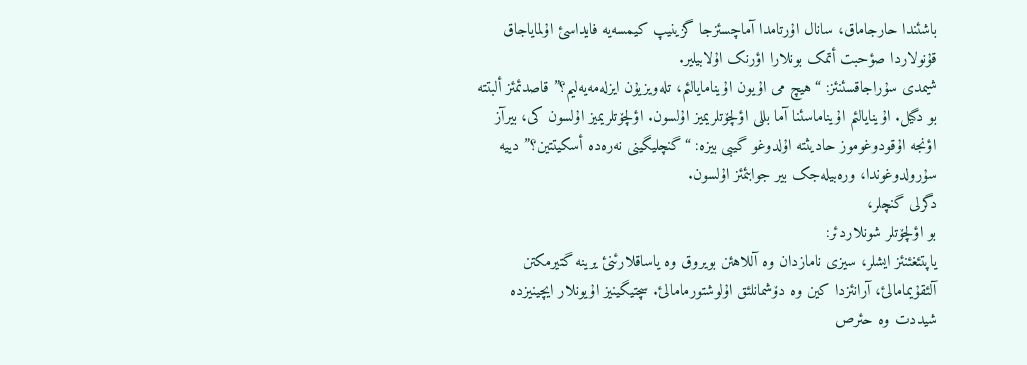باشئندا حارجاماق، سانال اۇرتامدا آماچسئزجا گزینیپ کیمسەیە فایداسئ اۇلمایاجاق قۇنولاردا صؤحبت أتمک بونلارا اؤرنک اۇلابیلیر.
شیمدی سۇراجاقسئنئز: “هیچ می اۇیون اۇینامایالئم، تلەویزیۇن ایزلەمەیەلیم؟” قاصدئمئز ألبتتە بو دگیل. اۇینایالئم اۇیناماسئنا آما بللی اؤلچۆتلریمیز اۇلسون. اؤلچۆتلریمیز اۇلسون کی، بیرآز اؤنجە اۇقودوغوموز حادیثتە اۇلدوغو گیبی بیزە: “گنچلیگینی نەرەدە أسکیتتین؟” دییە سۇرولدوغوندا، ورەبیلەجک بیر جوابئمئز اۇلسون.
دگرلی گنچلر،
بو اؤلچۆتلر شونلاردئر:
یاپتئغئنئز ایشلر، سیزی نامازدان وە آللاهئن بویروق وە یاساقلارئنئ یرینە گتیرمکتن آلئقۇیمامالئ، آرانئزدا کین وە دۆشمانلئق اۇلوشتورمامالئ. سچتیگینیز اۇیونلار ایچینیزدە شیددت وە حئرص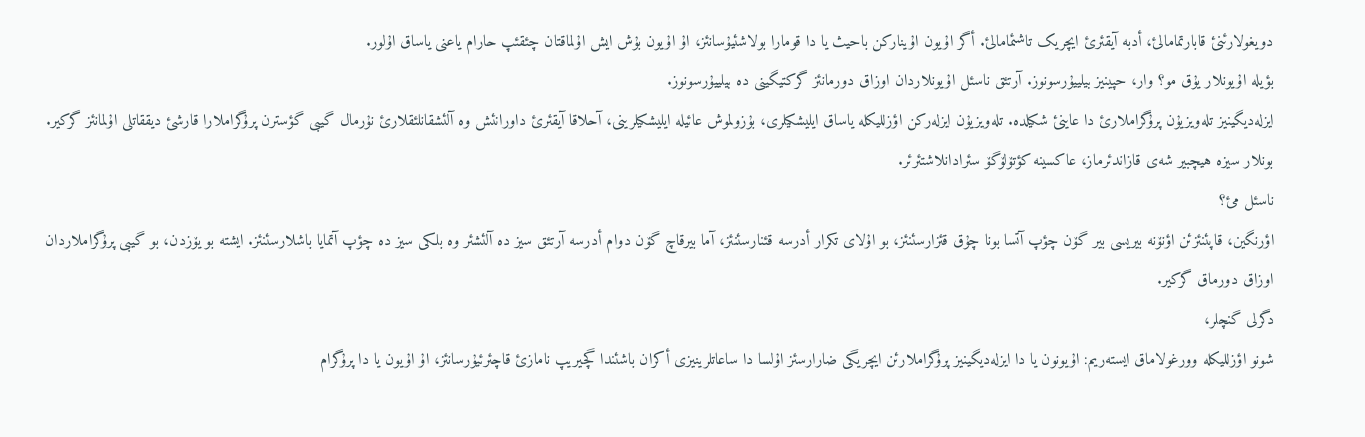دویغولارئنئ قابارتمامالئ، أدبە آیقئرئ ایچریک تاشئمامالئ. أگر اۇیون اۇینارکن باحیث یا دا قومارا بولاشئیۇسانئز، اۇ اۇیون بۇش ایش اۇلماقتان چئقئپ حارام یاعنی یاساق اۇلور.
بؤیلە اۇیونلار یۇق مو؟ وار، حپینیز بیلییۇرسونوز. آرتئق ناسئل اۇیونلاردان اوزاق دورمانئز گرکتیگینی دە بیلییۇرسونوز.
ایزلەدیگینیز تلەویزیۇن پرۇگراملارئ دا عاینئ شکیلدە. تلەویزیۇن ایزلەرکن اؤزللیکلە یاساق ایلیشکیلری، بۇزولموش عائیلە ایلیشکیلرینی، آحلاقا آیقئرئ داورانئش وە آلئشقانلئقلارئ نۇرمال گیبی گؤسترن پرۇگراملارا قارشئ دیققاتلی اۇلمانئز گرکیر. بونلار سیزە هیچبیر شەی قازاندئرماز، عاکسینە کؤتۆلۆگۆ سئرادانلاشتئرئر.
ناسئل مئ؟
اؤرنگین، قاپئنئزئن اؤنۆنە بیریسی بیر گۆن چؤپ آتسا بونا چۇق قئزارسئنئز، بو اۇلای تکرار أدرسە قئنارسئنئز، آما بیرقاچ گۆن دوام أدرسە آرتئق سیز دە آلئشئر وە بلکی سیز دە چؤپ آتمایا باشلارسئنئز. ایشتە بو یۆزدن، بو گیبی پرۇگراملاردان اوزاق دورماق گرکیر.
دگرلی گنچلر،
شونو اؤزللیکلە وورغولاماق ایستەریم: اۇیونون یا دا ایزلەدیگینیز پرۇگراملارئن ایچریگی ضارارسئز اۇلسا دا ساعاتلرینیزی أکران باشئندا گچیریپ نامازئ قاچئرئیۇرسانئز، اۇ اۇیون یا دا پرۇگرام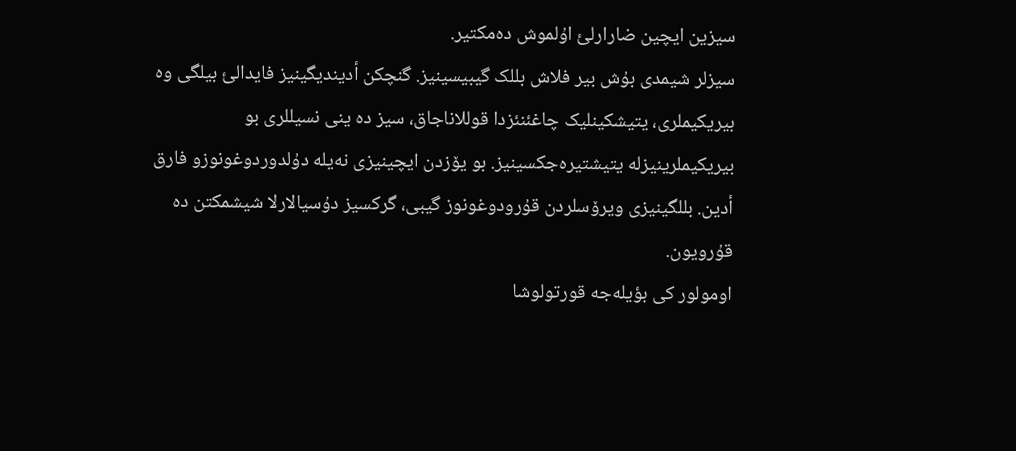سیزین ایچین ضارارلئ اۇلموش دەمکتیر.
سیزلر شیمدی بۇش بیر فلاش بللک گیبیسینیز. گنچکن أدیندیگینیز فایدالئ بیلگی وە بیریکیملری، یتیشکینلیک چاغئنئزدا قوللاناجاق، سیز دە ینی نسیللری بو بیریکیملرینیزلە یتیشتیرەجکسینیز. بو یۆزدن ایچینیزی نەیلە دۇلدوردوغونوزو فارق أدین. بللگینیزی ویرۆسلردن قۇرودوغونوز گیبی، گرکسیز دۇسیالارلا شیشمکتن دە قۇرویون.
اومولور کی بؤیلەجە قورتولوشا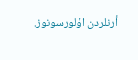أرنلردن اۇلورسونوز.